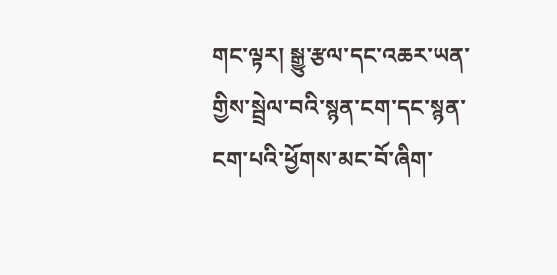གང་ལྟར། སྒྱུ་རྩལ་དང་འཆར་ཡན་གྱིས་སྦྲེལ་བའི་སྙན་ངག་དང་སྙན་ངག་པའི་ཕྱོགས་མང་བོ་ཞིག་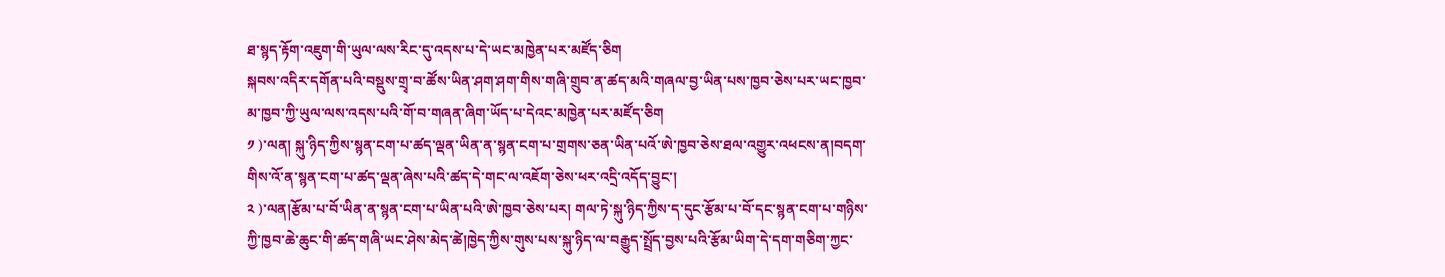ཐ་སྙད་རྟོག་འཇུག་གི་ཡུལ་ལས་རིང་དུ་འདས་པ་དེ་ཡང་མཁྱེན་པར་མཛོད་ཅིག
སྐབས་འདིར་དགོན་པའི་བསྡུས་གྲྭ་བ་ཚོས་ཡིན་ཤག་ཤག་གིས་གཞི་གྲུབ་ན་ཚད་མའི་གཞལ་བྱ་ཡིན་པས་ཁྱབ་ཅེས་པར་ཡང་ཁྱབ་མ་ཁྱབ་ཀྱི་ཡུལ་ལས་འདས་པའི་གོ་བ་གཞན་ཞིག་ཡོད་པ་དེའང་མཁྱེན་པར་མཛོད་ཅིག
༡ )་ལན། སྐུ་ཉིད་ཀྱིས་སྙན་ངག་པ་ཚད་ལྡན་ཡིན་ན་སྙན་ངག་པ་གྲགས་ཅན་ཡིན་པའོ་ཨེ་ཁྱབ་ཅེས་ཐལ་འགྱུར་འཕངས་ན།བདག་གིས་འོ་ན་སྙན་ངག་པ་ཚད་ལྡན་ཞེས་པའི་ཚད་དེ་གང་ལ་འཇོག་ཅེས་ཕར་འདྲི་འདོད་བྱུང་།
༢ )་ལན།རྩོམ་པ་བོ་ཡིན་ན་སྙན་ངག་པ་ཡིན་པའི་ཨེ་ཁྱབ་ཅེས་པར། གལ་ཏེ་སྐུ་ཉིད་ཀྱིས་ད་དུང་རྩོམ་པ་བོ་དང་སྙན་ངག་པ་གཉིས་ཀྱི་ཁྱབ་ཆེ་ཆུང་གི་ཚད་གཞི་ཡང་ཤེས་མེད་ཚེ།ཁྱེད་ཀྱིས་གུས་པས་སྐུ་ཉིད་ལ་བརྒྱུད་སྤྲོད་བྱས་པའི་རྩོམ་ཡིག་དེ་དག་གཅིག་ཀྱང་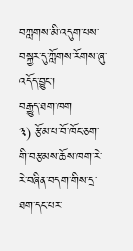བཀླགས་མི་འདུག་པས་བསྐྱར་དུ་ཀློགས་རོགས་ཞུ་འདོད་བྱུང་།
བརྒྱུད་ཐག་ཁག
༣) རྩོམ་པ་བོ་ཁོང་ཅག་གི་བརྩམས་ཆོས་ཁག་རེ་རེ་བཞིན་བདག་གིས་དྲ་ཐག་དང་པར་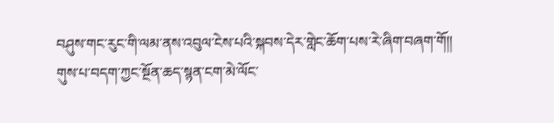བཤུས་གང་རུང་གི་ལམ་ནས་འབུལ་ངེས་པའི་སྐབས་དེར་གླེང་ཆོག་པས་རེ་ཞིག་བཞག་གོ།།
གུས་པ་བདག་ཀྱང་སྔོན་ཆད་སྙན་ངག་མེ་ལོང་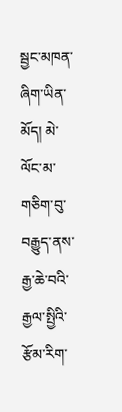སྦྱང་མཁན་ཞིག་ཡིན་མོད། མེ་ལོང་མ་གཅིག་བུ་བརྒྱུད་ནས་རྒྱ་ཆེ་བའི་རྒྱལ་སྤྱིའི་རྩོམ་རིག་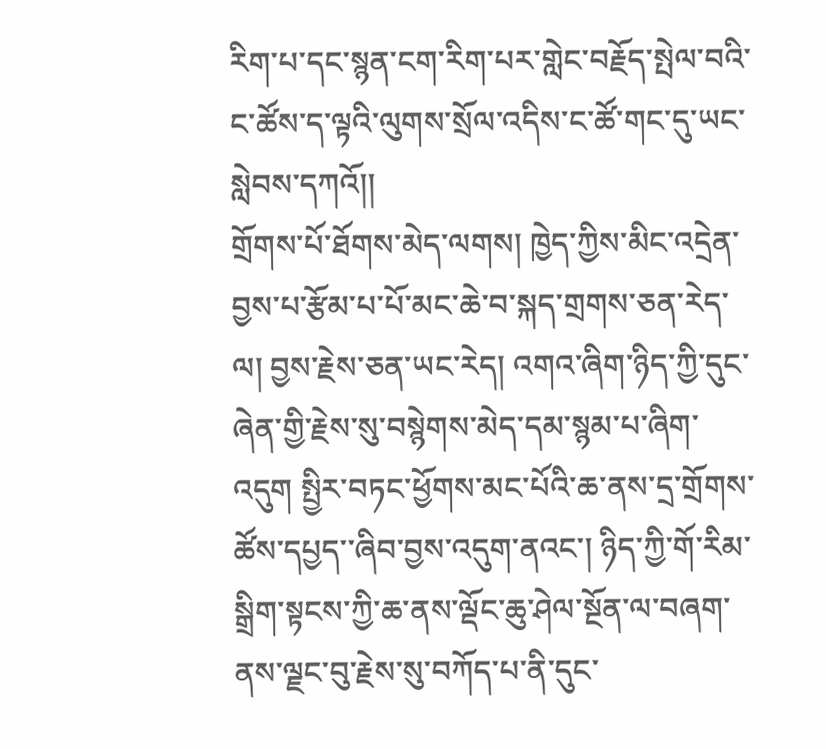རིག་པ་དང་སྙན་ངག་རིག་པར་གླེང་བརྗོད་སྤེལ་བའི་ང་ཚོས་ད་ལྟའི་ལུགས་སྲོལ་འདིས་ང་ཚོ་གང་དུ་ཡང་སླེབས་དཀའོ།།
གྲོགས་པོ་ཐོགས་མེད་ལགས། ཁྱེད་ཀྱིས་མིང་འདྲེན་བྱས་པ་རྩོམ་པ་པོ་མང་ཆེ་བ་སྐད་གྲགས་ཅན་རེད་ལ། བྱས་རྗེས་ཅན་ཡང་རེད། འགའ་ཞིག་ཉིད་ཀྱི་དུང་ཞེན་གྱི་རྗེས་སུ་བསྙེགས་མེད་དམ་སྙམ་པ་ཞིག་འདུག སྤྱིར་བཏང་ཕྱོགས་མང་པོའི་ཆ་ནས་དྲ་གྲོགས་ཚོས་དཔྱད་་ཞིབ་བྱས་འདུག་ནའང་། ཉིད་ཀྱི་གོ་རིམ་སྒྲིག་སྟངས་ཀྱི་ཆ་ནས་ལྡོང་ཆུ་ཤེལ་སྔོན་ལ་བཞག་ནས་ལྗང་བུ་རྗེས་སུ་བཀོད་པ་ནི་དུང་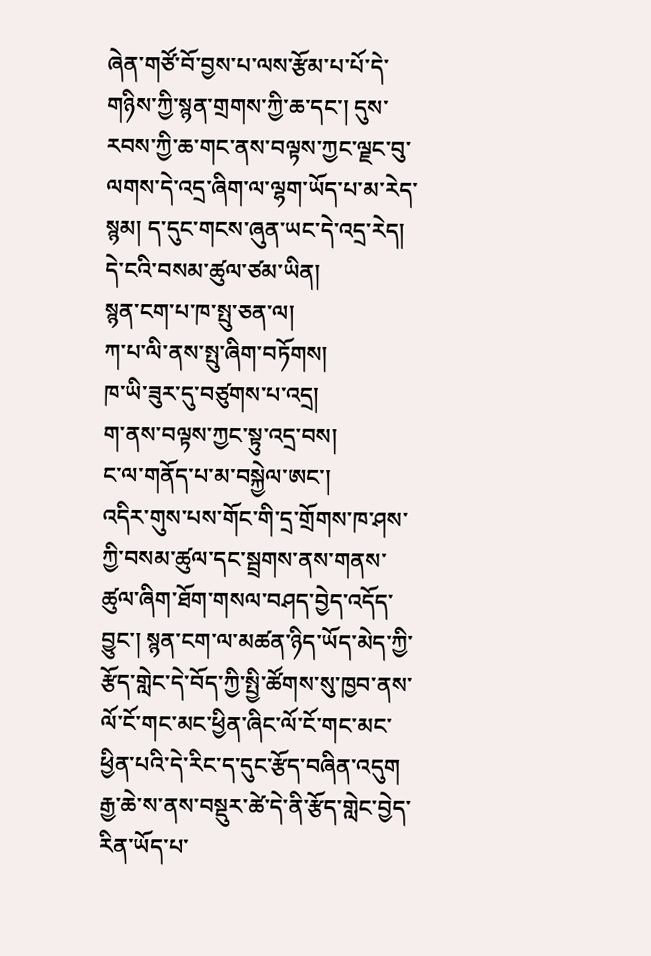ཞེན་གཙོ་བོ་བྱས་པ་ལས་རྩོམ་པ་པོ་དེ་གཉིས་ཀྱི་སྙན་གྲགས་ཀྱི་ཆ་དང་། དུས་རབས་ཀྱི་ཆ་གང་ནས་བལྟས་ཀྱང་ལྗང་བུ་ལགས་དེ་འདྲ་ཞིག་ལ་ལྷག་ཡོད་པ་མ་རེད་སྙམ། ད་དུང་གངས་ཞུན་ཡང་དེ་འདྲ་རེད། དེ་ངའི་བསམ་ཚུལ་ཙམ་ཡིན།
སྙན་ངག་པ་ཁ་སྤུ་ཅན་ལ།
ཀ་པ་ལི་ནས་སྤུ་ཞིག་བཏོགས།
ཁ་ཡི་ཟུར་དུ་བཙུགས་པ་འདྲ།
ག་ནས་བལྟས་ཀྱང་སྟུ་འདྲ་བས།
ང་ལ་གནོད་པ་མ་བསྐྱེལ་ཨང་།
འདིར་གུས་པས་གོང་གི་དྲ་གྲོགས་ཁ་ཤས་ཀྱི་བསམ་ཚུལ་དང་སྦྲགས་ནས་གནས་ཚུལ་ཞིག་ཐོག་གསལ་བཤད་བྱེད་འདོད་བྱུང་། སྙན་ངག་ལ་མཚན་ཉིད་ཡོད་མེད་ཀྱི་རྩོད་གླེང་དེ་བོད་ཀྱི་སྤྱི་ཚོགས་སུ་ཁྱབ་ནས་ལོ་ངོ་གང་མང་ཕྱིན་ཞིང་ལོ་ངོ་གང་མང་ཕྱིན་པའི་དེ་རིང་ད་དུང་རྩོད་བཞིན་འདུག
རྒྱ་ཆེ་ས་ནས་བསྡུར་ཚེ་དེ་ནི་རྩོད་གླེང་བྱེད་རིན་ཡོད་པ་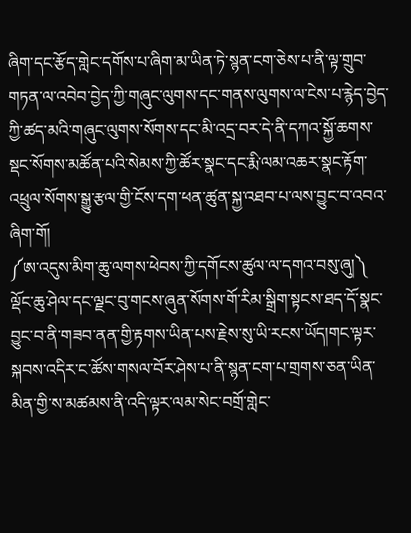ཞིག་དང་རྩོད་གླེང་དགོས་པ་ཞིག་མ་ཡིན་ཏེ་སྙན་ངག་ཅེས་པ་ནི་ལྟ་གྲུབ་གཏན་ལ་འབེབ་བྱེད་ཀྱི་གཞུང་ལུགས་དང་གནས་ལུགས་ལ་ངེས་པ་རྙེད་བྱེད་ཀྱི་ཚད་མའི་གཞུང་ལུགས་སོགས་དང་མི་འདྲ་བར་དེ་ནི་དཀའ་སྐྱོ་ཆགས་སྡང་སོགས་མཚོན་པའི་སེམས་ཀྱི་ཚོར་སྣང་དང་རྨི་ལམ་འཆར་སྣང་རྟོག་འཕྲུལ་སོགས་སྒྱུ་རྩལ་གྱི་ངོས་དག་ཕན་ཚུན་སྐྱ་འཐབ་པ་ལས་བྱུང་བ་འབའ་ཞིག་གོ།
༼ཨ་འདུས་མིག་ཆུ་ལགས་ཕེབས་ཀྱི་དགོངས་ཚུལ་ལ་དགའ་བསུ་ཞུ།༽
ལྡོང་ཆུ་ཤེལ་དང་ལྗང་བུ་གངས་ཞུན་སོགས་གོ་རིམ་སྒྲིག་སྟངས་ཐད་དོ་སྣང་བྱུང་བ་ནི་གཟབ་ནན་གྱི་རྟགས་ཡིན་པས་རྗེས་སུ་ཡི་རངས་ཡོད།གང་ལྟར་སྐབས་འདིར་ང་ཚོས་གསལ་བོར་ཤེས་པ་ནི་སྙན་ངག་པ་གྲགས་ཅན་ཡིན་མིན་གྱི་ས་མཚམས་ནི་འདི་ལྟར་ལམ་སེང་བགྲོ་གླེང་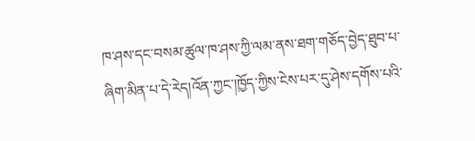ཁ་ཤས་དང་བསམ་ཚུལ་ཁ་ཤས་ཀྱི་ལམ་ནས་ཐག་གཅོད་བྱེད་ཐུབ་པ་ཞིག་མིན་པ་དེ་རེད།འོན་ཀྱང་།ཁྱོད་ཀྱིས་ངེས་པར་དུ་ཤེས་དགོས་པའི་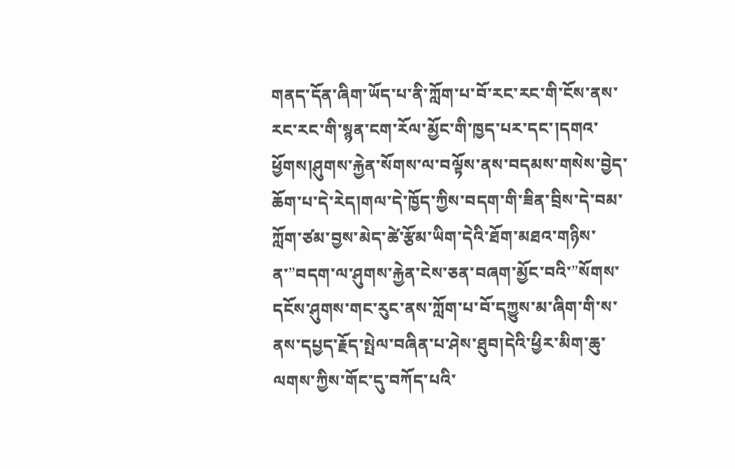གནད་དོན་ཞིག་ཡོད་པ་ནི་ཀློག་པ་བོ་རང་རང་གི་ངོས་ནས་རང་རང་གི་སྙན་ངག་རོལ་མྱོང་གི་ཁྱད་པར་དང་།དགའ་ཕྱོགས།ཤུགས་རྐྱེན་སོགས་ལ་བལྟོས་ནས་བདམས་གསེས་བྱེད་ཆོག་པ་དེ་རེད།གལ་དེ་ཁྱོད་ཀྱིས་བདག་གི་ཟིན་བྲིས་དེ་བམ་ཀློག་ཙམ་བྱས་མེད་ཚེ་རྩོམ་ཡིག་དེའི་ཐོག་མཐའ་གཉིས་ན་”བདག་ལ་ཤུགས་རྐྱེན་ངེས་ཅན་བཞག་མྱོང་བའི་”སོགས་དངོས་ཤུགས་གང་རུང་ནས་ཀློག་པ་བོ་དཀྱུས་མ་ཞིག་གི་ས་ནས་དཔྱད་རྗོད་སྤེལ་བཞིན་པ་ཤེས་ཐུབ།དེའི་ཕྱིར་མིག་ཆུ་ལགས་ཀྱིས་གོང་དུ་བཀོད་པའི་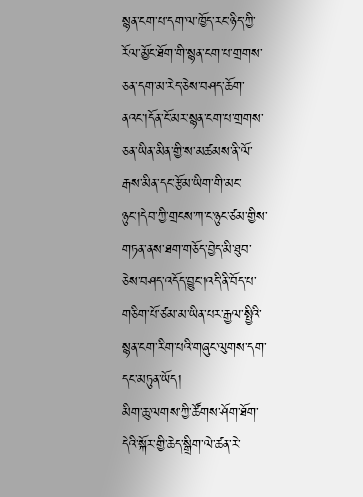སྙན་ངག་པ་དག་ལ་ཁྱོད་རང་ཉིད་ཀྱི་རོལ་མྱོང་ཐོག་གི་སྙན་ངག་པ་གྲགས་ཅན་དག་མ་རེད་ཅེས་བཤད་ཆོག་ནའང་།དོན་ངོ་མར་སྙན་ངག་པ་གྲགས་ཅན་ཡིན་མིན་གྱི་ས་མཚམས་ནི་ལོ་རྒས་མིན་དང་རྩོམ་ཡིག་གི་མང་ཉུང་།དེབ་ཀྱི་གྲངས་ཀ་ང་ཉུང་ཙམ་གྱིས་གཏན་ནས་ཐག་གཅོད་བྱེད་མི་ཐུབ་ཅེས་བཤད་འདོད་བྱུང་།འདི་ནི་བོད་པ་གཅིག་པོ་ཙམ་མ་ཡིན་པར་རྒྱལ་སྤྱིའི་སྙན་ངག་རིག་པའི་གཞུང་ལུགས་དག་དང་མཏུན་ཡོད།
མིག་ཆུ་ལགས་ཀྱི་ཚོགས་ཤོག་ཐོག་དེའི་སྐོར་གྱི་ཆེད་སྒྲིག་ལེ་ཚན་རེ་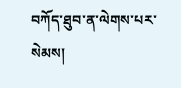བཀོད་ཐུབ་ན་ལེགས་པར་སེམས།